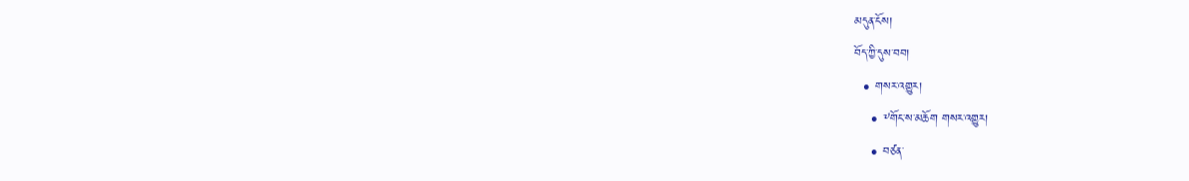མདུན་ངོས།
བོད་ཀྱི་དུས་བབ།
  • གསར་འགྱུར།
    • ༸གོང་ས་མཆོག གསར་འགྱུར།
    • བཙན་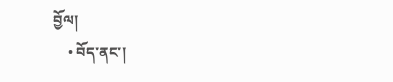བྱོལ།
    • བོད་ནང་།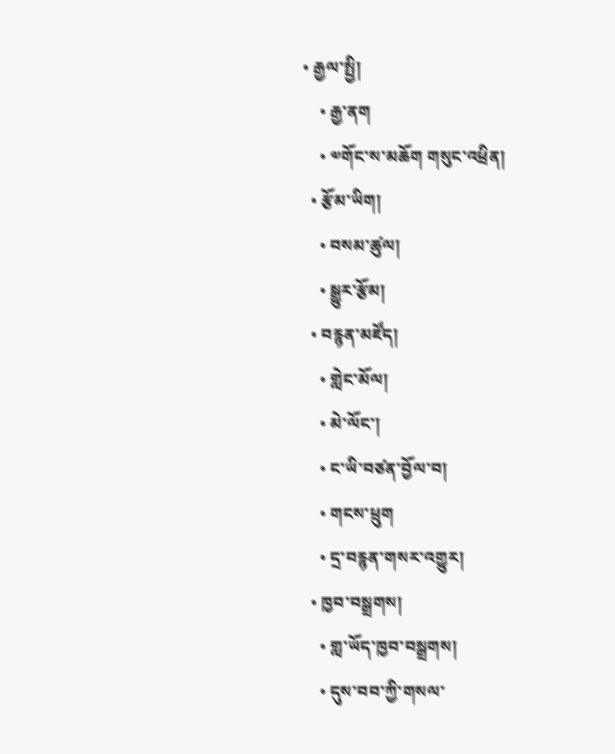• རྒྱལ་སྤྱི།
    • རྒྱ་ནག
    • ༧གོང་ས་མཆོག གསུང་འཕྲིན།
  • རྩོམ་ཡིག།
    • བསམ་ཚུལ།
    • སྒྱུར་རྩོམ།
  • བརྙན་མཛོད།
    • གླེང་མོལ།
    • མེ་ལོང་།
    • ང་ཡི་བཙན་བྱོལ་བ།
    • གངས་ཕྲུག
    • དྲ་བརྙན་གསར་འགྱུར།
  • ཁྱབ་བསྒྲགས།
    • གླ་ཡོད་ཁྱབ་བསྒྲགས།
    • དུས་བབ་ཀྱི་གསལ་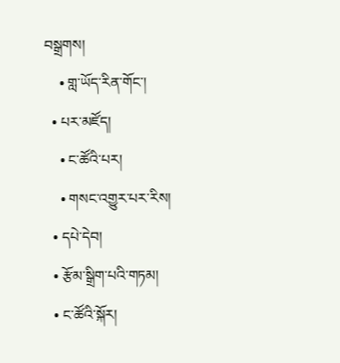བསྒྲགས།
    • གླ་ཡོད་རིན་གོང་།
  • པར་མཛོད།
    • ང་ཚོའི་པར།
    • གསང་འགྱུར་པར་རིས།
  • དཔེ་དེབ།
  • རྩོམ་སྒྲིག་པའི་གཏམ།
  • ང་ཚོའི་སྐོར།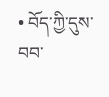• བོད་ཀྱི་དུས་བབ་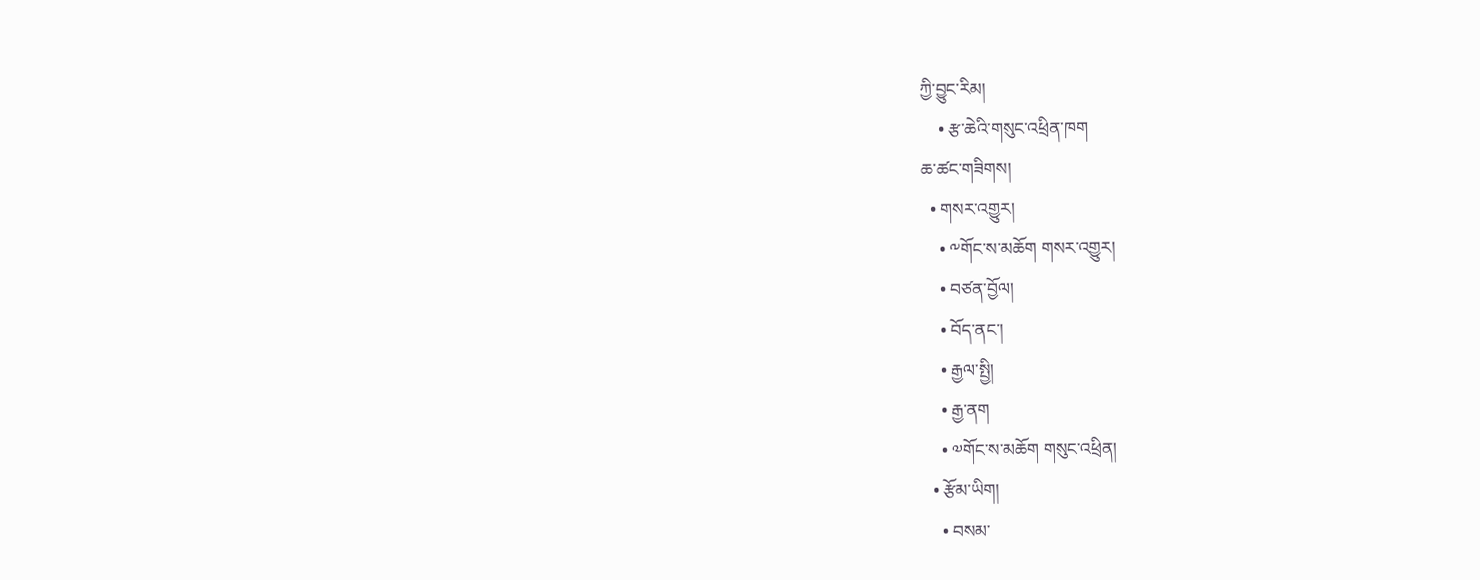ཀྱི་བྱུང་རིམ།
    • རྩ་ཆེའི་གསུང་འཕྲིན་ཁག
ཆ་ཚང་གཟིགས།
  • གསར་འགྱུར།
    • ༸གོང་ས་མཆོག གསར་འགྱུར།
    • བཙན་བྱོལ།
    • བོད་ནང་།
    • རྒྱལ་སྤྱི།
    • རྒྱ་ནག
    • ༧གོང་ས་མཆོག གསུང་འཕྲིན།
  • རྩོམ་ཡིག།
    • བསམ་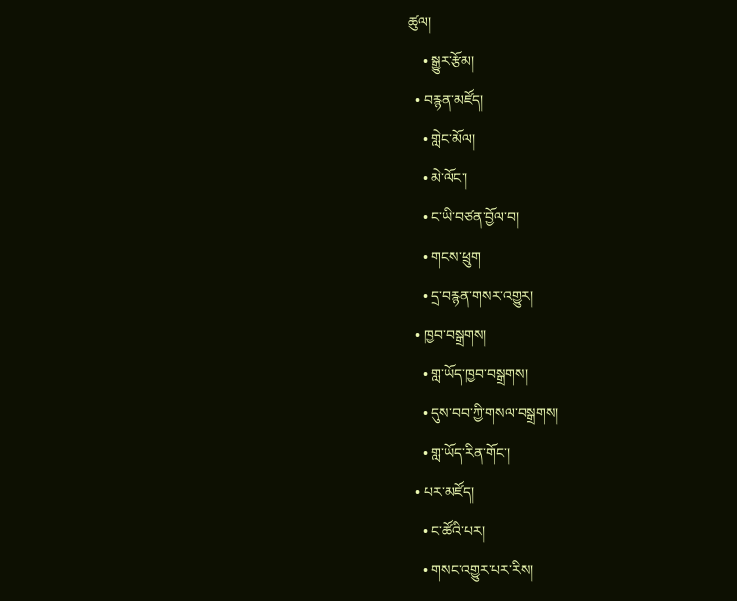ཚུལ།
    • སྒྱུར་རྩོམ།
  • བརྙན་མཛོད།
    • གླེང་མོལ།
    • མེ་ལོང་།
    • ང་ཡི་བཙན་བྱོལ་བ།
    • གངས་ཕྲུག
    • དྲ་བརྙན་གསར་འགྱུར།
  • ཁྱབ་བསྒྲགས།
    • གླ་ཡོད་ཁྱབ་བསྒྲགས།
    • དུས་བབ་ཀྱི་གསལ་བསྒྲགས།
    • གླ་ཡོད་རིན་གོང་།
  • པར་མཛོད།
    • ང་ཚོའི་པར།
    • གསང་འགྱུར་པར་རིས།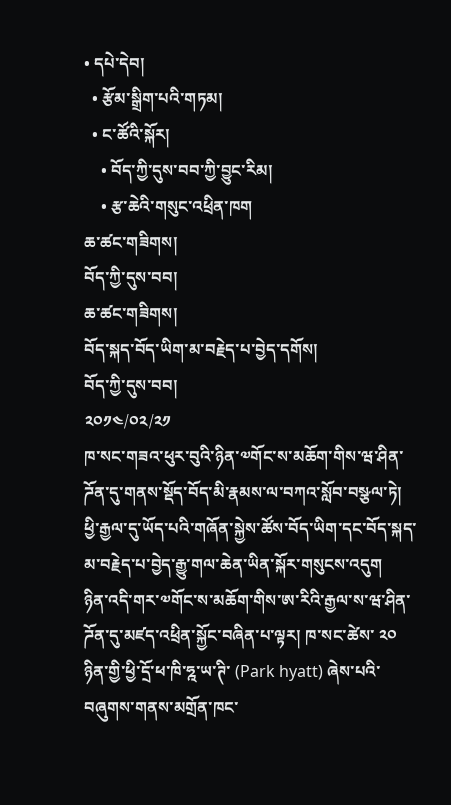• དཔེ་དེབ།
  • རྩོམ་སྒྲིག་པའི་གཏམ།
  • ང་ཚོའི་སྐོར།
    • བོད་ཀྱི་དུས་བབ་ཀྱི་བྱུང་རིམ།
    • རྩ་ཆེའི་གསུང་འཕྲིན་ཁག
ཆ་ཚང་གཟིགས།
བོད་ཀྱི་དུས་བབ།
ཆ་ཚང་གཟིགས།
བོད་སྐད་བོད་ཡིག་མ་བརྗེད་པ་བྱེད་དགོས།
བོད་ཀྱི་དུས་བབ།
༢༠༡༤/༠༢/༢༡
ཁ་སང་གཟའ་ཕུར་བུའི་ཉིན་༧གོང་ས་མཆོག་གིས་ཝ་ཤིན་ཌོན་དུ་གནས་སྡོད་བོད་མི་རྣམས་ལ་བཀའ་སློབ་བསྩལ་ཏེ། ཕྱི་རྒྱལ་དུ་ཡོད་པའི་གཞོན་སྐྱེས་ཚོས་བོད་ཡིག་དང་བོད་སྐད་མ་བརྗེད་པ་བྱེད་རྒྱུ་གལ་ཆེན་ཡིན་སྐོར་གསུངས་འདུག
ཉིན་འདི་གར་༧གོང་ས་མཆོག་གིས་ཨ་རིའི་རྒྱལ་ས་ཝ་ཤིན་ཌོན་དུ་མཛད་འཕྲིན་སྐྱོང་བཞིན་པ་ལྟར། ཁ་སང་ཚེས་ ༢༠ ཉིན་གྱི་ཕྱི་དྲོ་ཕ་ཁི་ཧྰ་ཡ་ཊི་ (Park hyatt) ཞེས་པའི་བཞུགས་གནས་མགྲོན་ཁང་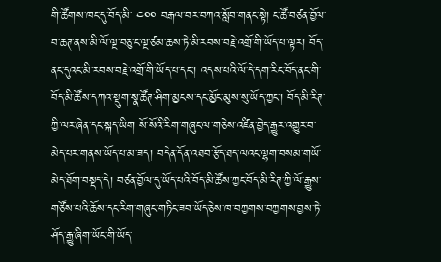གི་ཚོགས་ཁང་དུ་བོད་མི་ ༤༠༠ བརྒལ་བར་བཀའ་སློབ་གནང་སྟེ། ང་ཚོ་བཙན་བྱོལ་བ་ཆཊ་ནས་མི་ལོ་ལྔ་བཅུ་ང་ལྔ་ཙམ་ཆས་ཏེ་མི་རབས་བརྗེ་འགྲོ་གི་ཡོད་པ་ལྟར། བོད་ནང་དུའང་མི་རབས་བརྗེ་འགྲོ་གི་ཡོད་པ་དང་། འདས་པའི་ལོ་དེ་དག་རིང་བོད་ནང་གི་བོད་མི་ཚོས་དཀའ་སྡུག་སྣ་ཚོཊ་ཤིག་མྱངས་དང་མྱོང་མུས་སུ་ཡོད་ཀྱང་། བོད་མི་རིཊ་ཀྱི་ལར་ཞེན་དང་སྐད་ཡིག སོ་སོའི་རིག་གཞུང་ལ་གཅེས་འཛིན་བྱེད་རྒྱུར་འགྱུར་བ་མེད་པར་གནས་ཡོད་པ་མ་ཟད། བདེན་དོན་འཐབ་རྩོད་ཐད་ལའང་ལྷག་བསམ་གཡོ་མེད་ཐོག་བསྡད་དེ། བཙན་བྱོལ་དུ་ཡོད་པའི་བོད་མི་ཚོས་ཀྱང་བོད་མི་རིཊ་ཀྱི་ལོ་རྒྱུས་གཙོས་པའི་ཆོས་དང་རིག་གཞུང་གཏིང་ཟབ་ཡོད་ཅེས་ཁ་བཀྱགས་བཀྱགས་བྱས་ཏེ་ཤོད་རྒྱུ་ཞིག་ཡོང་གི་ཡོད་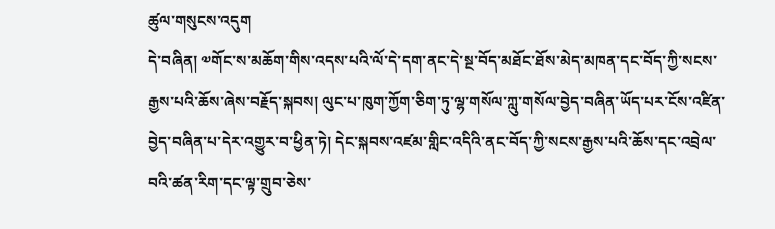ཚུལ་གསུངས་འདུག
དེ་བཞིན། ༧གོང་ས་མཆོག་གིས་འདས་པའི་ལོ་དེ་དག་ནང་དེ་སྔ་བོད་མཐོང་ཐོས་མེད་མཁན་དང་བོད་ཀྱི་སངས་རྒྱས་པའི་ཆོས་ཞེས་བརྗོད་སྐབས། ལུང་པ་ཁུག་ཀྱོག་ཅིག་ཏུ་ལྷ་གསོལ་ཀླུ་གསོལ་བྱེད་བཞིན་ཡོད་པར་ངོས་འཛིན་བྱེད་བཞིན་པ་དེར་འགྱུར་བ་ཕྱིན་ཏེ། དེང་སྐབས་འཛམ་གླིང་འདིའི་ནང་བོད་ཀྱི་སངས་རྒྱས་པའི་ཆོས་དང་འབྲེལ་བའི་ཚན་རིག་དང་ལྟ་གྲུབ་ཅེས་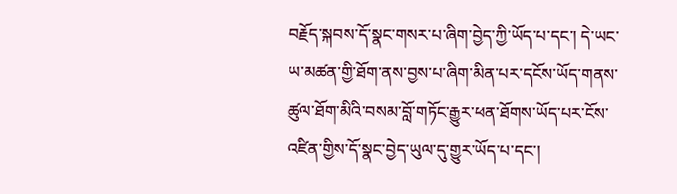བརྗོད་སྐབས་དོ་སྣང་གསར་པ་ཞིག་བྱེད་ཀྱི་ཡོད་པ་དང་། དེ་ཡང་ཡ་མཚན་གྱི་ཐོག་ནས་བྱས་པ་ཞིག་མིན་པར་དངོས་ཡོད་གནས་ཚུལ་ཐོག་མིའི་བསམ་བློ་གཏོང་རྒྱུར་ཕན་ཐོགས་ཡོད་པར་ངོས་འཛིན་གྱིས་དོ་སྣང་བྱེད་ཡུལ་དུ་གྱུར་ཡོད་པ་དང་།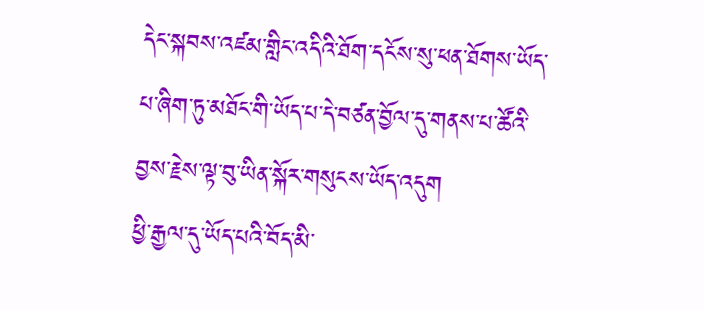དེང་སྐབས་འཛམ་གླིང་འདིའི་ཐོག་དངོས་སུ་ཕན་ཐོགས་ཡོད་པ་ཞིག་ཏུ་མཐོང་གི་ཡོད་པ་དེ་བཙན་བྱོལ་དུ་གནས་པ་ཚོའི་བྱས་རྗེས་ལྟ་བུ་ཡིན་སྐོར་གསུངས་ཡོད་འདུག
ཕྱི་རྒྱལ་དུ་ཡོད་པའི་བོད་མི་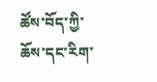ཚོས་བོད་ཀྱི་ཆོས་དང་རིག་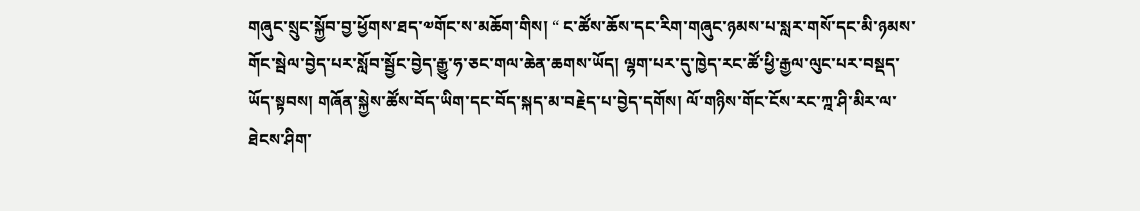གཞུང་སྲུང་སྐྱོབ་བྱ་ཕྱོགས་ཐད་༧གོང་ས་མཆོག་གིས། “ ང་ཚོས་ཆོས་དང་རིག་གཞུང་ཉམས་པ་སླར་གསོ་དང་མི་ཉམས་གོང་སྦེལ་བྱེད་པར་སློབ་སྦྱོང་བྱེད་རྒྱུ་ཧ་ཅང་གལ་ཆེན་ཆགས་ཡོད། ལྷག་པར་དུ་ཁྱེད་རང་ཚོ་ཕྱི་རྒྱལ་ལུང་པར་བསྡད་ཡོད་སྟབས། གཞོན་སྐྱེས་ཚོས་བོད་ཡིག་དང་བོད་སྐད་མ་བརྗེད་པ་བྱེད་དགོས། ལོ་གཉིས་གོང་ངོས་རང་ཀྰ་ཤི་མིར་ལ་ཐེངས་ཤིག་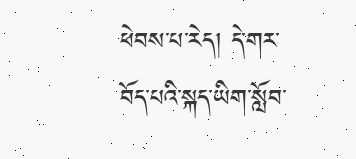ཕེབས་པ་རེད། དེ་གར་བོད་པའི་སྐད་ཡིག་སློབ་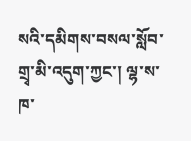སའི་དམིགས་བསལ་སློབ་གྲྭ་མི་འདུག་ཀྱང་། ལྷ་ས་ཁ་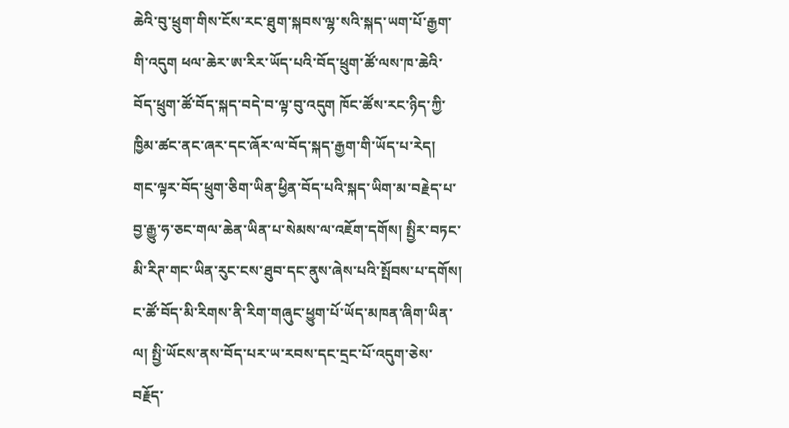ཆེའི་བུ་ཕྲུག་གིས་ངོས་རང་ཐུག་སྐབས་ལྷ་སའི་སྐད་ཡག་པོ་རྒྱག་གི་འདུག ཕལ་ཆེར་ཨ་རིར་ཡོད་པའི་བོད་ཕྲུག་ཚོ་ལས་ཁ་ཆེའི་བོད་ཕྲུག་ཚོ་བོད་སྐད་བདེ་བ་ལྟ་བུ་འདུག ཁོང་ཚོས་རང་ཉིད་ཀྱི་ཁྱིམ་ཚང་ནང་ཞར་དང་ཞོར་ལ་བོད་སྐད་རྒྱག་གི་ཡོད་པ་རེད། གང་ལྟར་བོད་ཕྲུག་ཅིག་ཡིན་ཕྱིན་བོད་པའི་སྐད་ཡིག་མ་བརྗེད་པ་བྱ་རྒྱུ་ཧ་ཅང་གལ་ཆེན་ཡིན་པ་སེམས་ལ་འཇོག་དགོས། སྤྱིར་བཏང་མི་རིཊ་གང་ཡིན་རུང་ངས་ཐུབ་དང་ནུས་ཞེས་པའི་སྤོབས་པ་དགོས། ང་ཚོ་བོད་མི་རིགས་ནི་རིག་གཞུང་ཕྱུག་པོ་ཡོད་མཁན་ཞིག་ཡིན་ལ། སྤྱི་ཡོངས་ནས་བོད་པར་ཡ་རབས་དང་དྲང་པོ་འདུག་ཅེས་བརྗོད་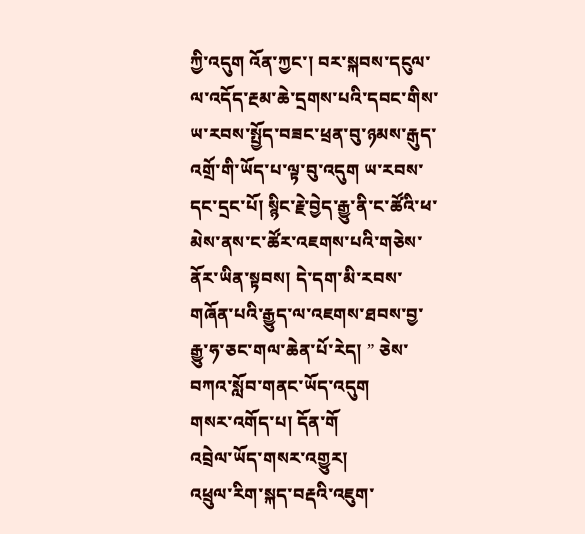ཀྱི་འདུག འོན་ཀྱང་། བར་སྐབས་དངུལ་ལ་འདོད་རྔམ་ཆེ་དྲགས་པའི་དབང་གིས་ཡ་རབས་སྤྱོད་བཟང་ཕྲན་བུ་ཉམས་རྒུད་འགྲོ་གི་ཡོད་པ་ལྟ་བུ་འདུག ཡ་རབས་དང་དྲང་པོ། སྙིང་རྗེ་བྱེད་རྒྱུ་ནི་ང་ཚོའི་ཕ་མེས་ནས་ང་ཚོར་འཇགས་པའི་གཅེས་ནོར་ཡིན་སྟབས། དེ་དག་མི་རབས་གཞོན་པའི་རྒྱུད་ལ་འཇགས་ཐབས་བྱ་རྒྱུ་ཧ་ཅང་གལ་ཆེན་པོ་རེད། ” ཅེས་བཀའ་སློབ་གནང་ཡོད་འདུག
གསར་འགོད་པ། དོན་གོ
འབྲེལ་ཡོད་གསར་འགྱུར།
འཕྲུལ་རིག་སྐད་བརྡའི་འཇུག་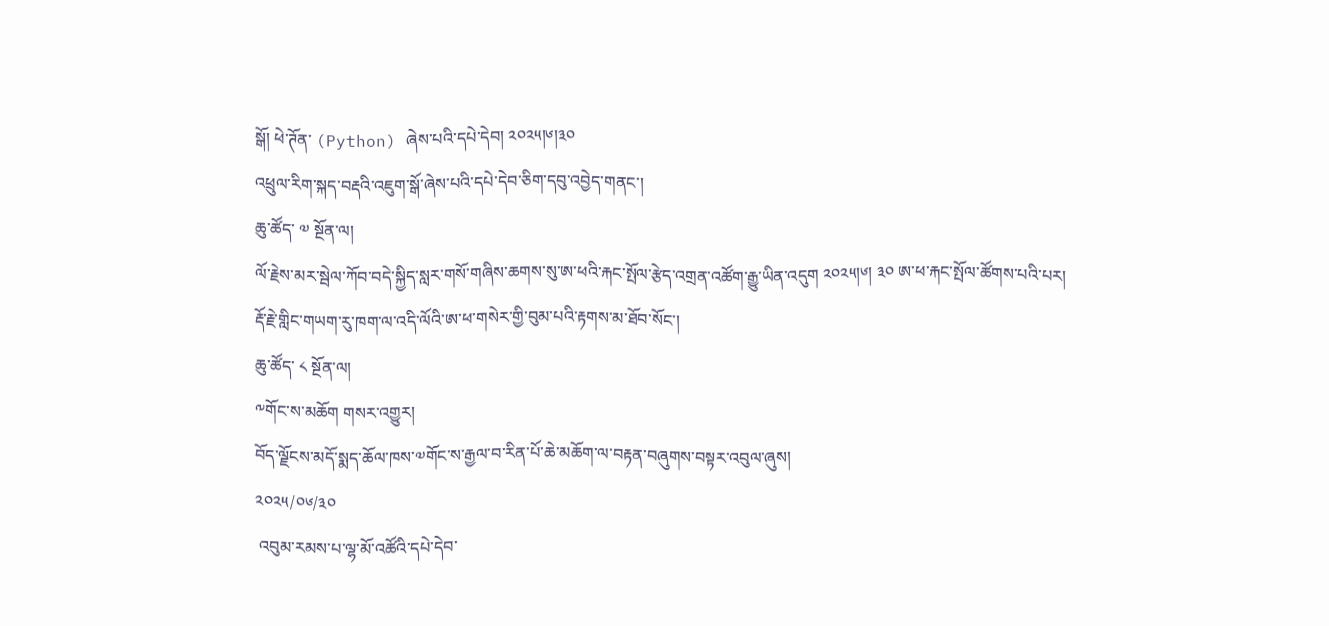སྒོ། ཕེ་ཊོན་ (Python) ཞེས་པའི་དཔེ་དེབ། ༢༠༢༥།༦།༣༠
འཕྲུལ་རིག་སྐད་བརྡའི་འཇུག་སྒོ་ཞེས་པའི་དཔེ་དེབ་ཅིག་དབུ་འབྱེད་གནང་།
ཆུ་ཚོད་ ༧ སྔོན་ལ།
ལོ་རྗེས་མར་སྦེལ་ཀོབ་བདེ་སྐྱིད་སླར་གསོ་གཞིས་ཆགས་སུ་ཨ་ཕའི་རྐང་སྤོལ་རྩེད་འགྲན་འཚོག་རྒྱུ་ཡིན་འདུག ༢༠༢༥།༦། ༣༠ ཨ་ཕ་རྐང་སྤོལ་ཚོགས་པའི་པར།
རྡོ་རྗེ་གླིང་གཡག་རུ་ཁག་ལ་འདི་ལོའི་ཨ་ཕ་གསེར་གྱི་བུམ་པའི་རྟགས་མ་ཐོབ་སོང་།
ཆུ་ཚོད་ ༨ སྔོན་ལ།
༸གོང་ས་མཆོག གསར་འགྱུར།
བོད་ལྗོངས་མདོ་སྨད་ཆོལ་ཁས་༧གོང་ས་རྒྱལ་བ་རིན་པོ་ཆེ་མཆོག་ལ་བརྟན་བཞུགས་བསྟར་འབུལ་ཞུས།
༢༠༢༥/༠༦/༣༠
 འབུམ་རམས་པ་ལྷ་མོ་འཚོའི་དཔེ་དེབ་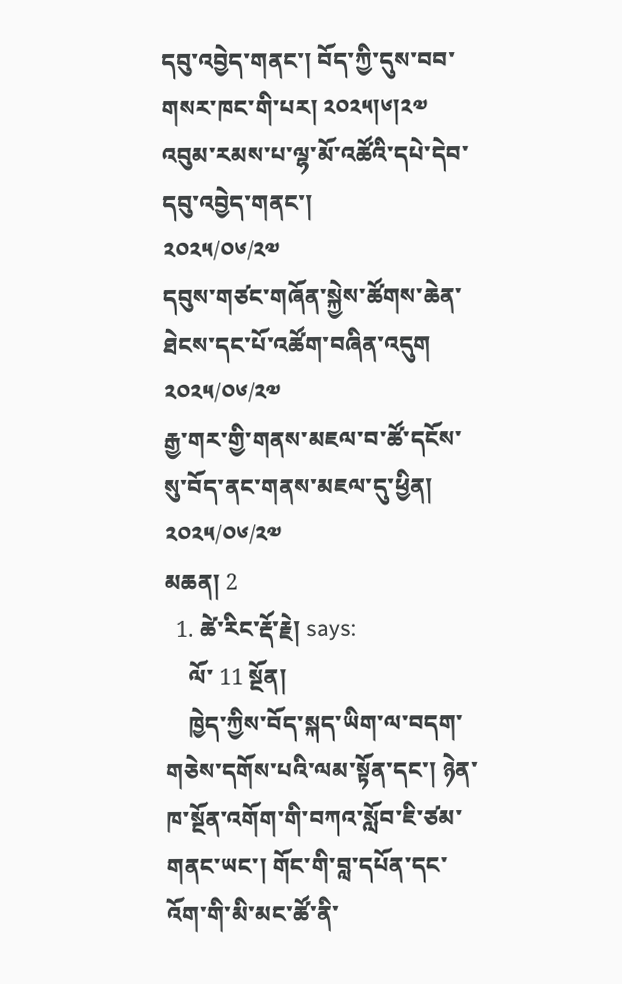དབུ་འབྱེད་གནང་། བོད་ཀྱི་དུས་བབ་གསར་ཁང་གི་པར། ༢༠༢༥།༦།༢༧
འབུམ་རམས་པ་ལྷ་མོ་འཚོའི་དཔེ་དེབ་དབུ་འབྱེད་གནང་།
༢༠༢༥/༠༦/༢༧
དབུས་གཙང་གཞོན་སྐྱེས་ཚོགས་ཆེན་ཐེངས་དང་པོ་འཚོག་བཞིན་འདུག
༢༠༢༥/༠༦/༢༧
རྒྱ་གར་གྱི་གནས་མཇལ་བ་ཚོ་དངོས་སུ་བོད་ནང་གནས་མཇལ་དུ་ཕྱིན།
༢༠༢༥/༠༦/༢༧
མཆན། 2
  1. ཚེ་རིང་རྡོ་རྗེ། says:
    ལོ་ 11 སྔོན།
    ཁྱེད་ཀྱིས་བོད་སྐད་ཡིག་ལ་བདག་གཅེས་དགོས་པའི་ལམ་སྟོན་དང་། ཉེན་ཁ་སྔོན་འགོག་གི་བཀའ་སློབ་ཇི་ཙམ་གནང་ཡང་། གོང་གི་བླ་དཔོན་དང་འོག་གི་མི་མང་ཚོ་ནི་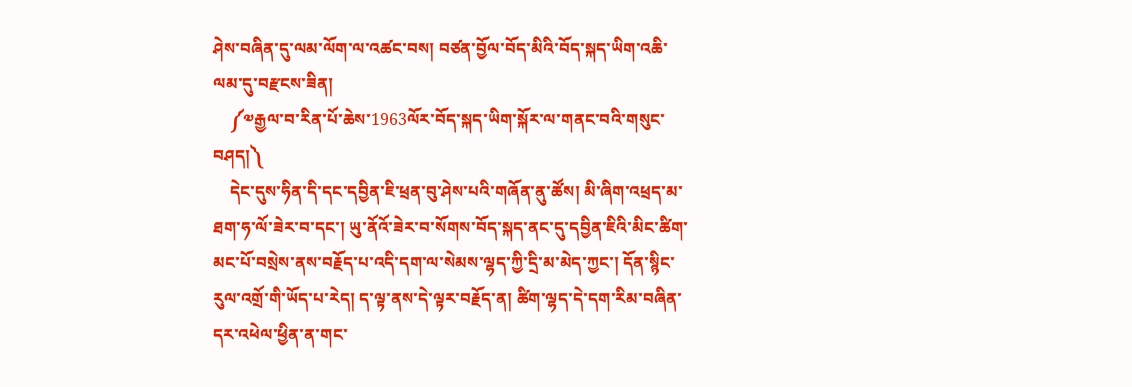ཤེས་བཞིན་དུ་ལམ་ལོག་ལ་འཚང་བས། བཙན་བྱོལ་བོད་མིའི་བོད་སྐད་ཡིག་འཆི་ལམ་དུ་བརྫངས་ཟིན།
    ༼༧རྒྱལ་བ་རིན་པོ་ཆེས་1963ལོར་བོད་སྐད་ཡིག་སྐོར་ལ་གནང་བའི་གསུང་བཤད།༽
    དེང་དུས་ཧིན་དི་དང་དབྱིན་ཇི་ཕྲན་བུ་ཤེས་པའི་གཞོན་ནུ་ཚོས། མི་ཞིག་འཕྲད་མ་ཐག་ཧ་ལོ་ཟེར་བ་དང་། ཡུ་ནོའོ་ཟེར་བ་སོགས་བོད་སྐད་ནང་དུ་དབྱིན་ཇིའི་མིང་ཚིག་མང་པོ་བསྲེས་ནས་བརྗོད་པ་འདི་དག་ལ་སེམས་ལྷད་ཀྱི་དྲི་མ་མེད་ཀྱང་། དོན་སྙིང་རུལ་འགྲོ་གི་ཡོད་པ་རེད། ད་ལྟ་ནས་དེ་ལྟར་བརྗོད་ན། ཚིག་ལྷད་དེ་དག་རིམ་བཞིན་དར་འཕེལ་ཕྱིན་ན་གང་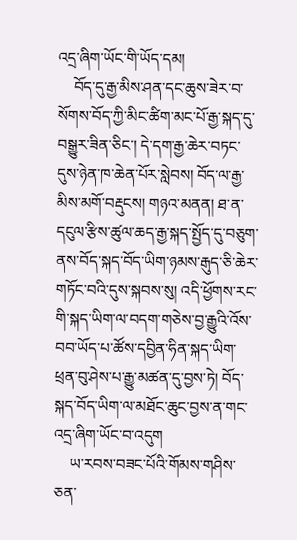འདྲ་ཞིག་ཡོང་གི་ཡོད་དམ།
    བོད་དུ་རྒྱ་མིས་ཤན་དང་ཆུས་ཟེར་བ་སོགས་བོད་ཀྱི་མིང་ཚིག་མང་པོ་རྒྱ་སྐད་དུ་བསྒྱུར་ཟིན་ཅིང་། དེ་དག་རྒྱ་ཆེར་བཏང་དུས་ཉེན་ཁ་ཆེན་པོར་སླེབས། བོད་ལ་རྒྱ་མིས་མགོ་བརྡུངས། གཉའ་མནན། ཐ་ན་དངུལ་རྩིས་ཚུལ་ཆད་རྒྱ་སྐད་སྤྱོད་དུ་བཅུག་ནས་བོད་སྐད་བོད་ཡིག་ཉམས་རྒུད་ཅི་ཆེར་གཏོང་བའི་དུས་སྐབས་སུ། འདི་ཕྱོགས་རང་གི་སྐད་ཡིག་ལ་བདག་གཅེས་བྱ་རྒྱུའི་འོས་བབ་ཡོད་པ་ཚོས་དབྱིན་ཧིན་སྐད་ཡིག་ཕྲན་བུ་ཤེས་པ་རྒྱུ་མཚན་དུ་བྱས་ཏེ། བོད་སྐད་བོད་ཡིག་ལ་མཐོང་ཆུང་བྱས་ན་གང་འདྲ་ཞིག་ཡོང་བ་འདུག
    ཡ་རབས་བཟང་པོའི་གོམས་གཤིས་ཅན་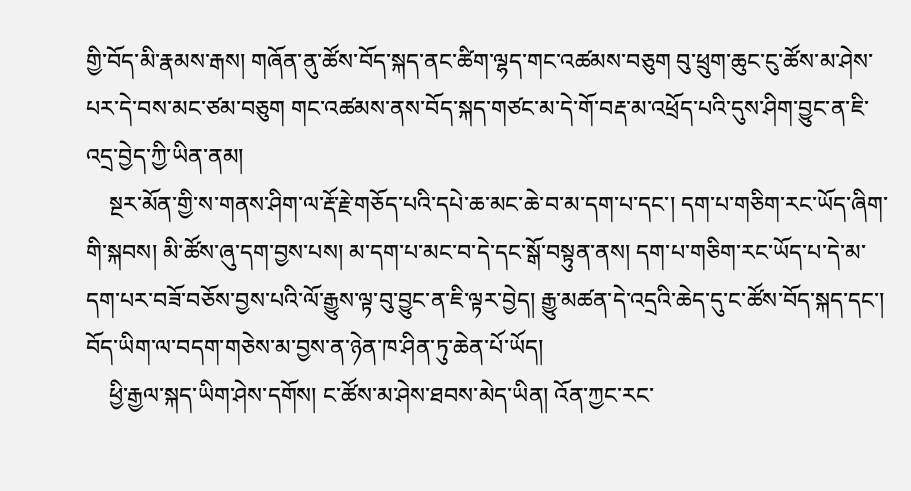གྱི་བོད་མི་རྣམས་རྒས། གཞོན་ནུ་ཚོས་བོད་སྐད་ནང་ཚིག་ལྷད་གང་འཚམས་བཅུག བུ་ཕྲུག་ཆུང་ངུ་ཚོས་མ་ཤེས་པར་དེ་བས་མང་ཙམ་བཅུག གང་འཚམས་ནས་བོད་སྐད་གཙང་མ་དེ་གོ་བརྡ་མ་འཕྲོད་པའི་དུས་ཤིག་བྱུང་ན་ཇི་འདྲ་བྱེད་ཀྱི་ཡིན་ནམ།
    སྔར་མོན་གྱི་ས་གནས་ཤིག་ལ་རྡོ་རྗེ་གཅོད་པའི་དཔེ་ཆ་མང་ཆེ་བ་མ་དག་པ་དང་། དག་པ་གཅིག་རང་ཡོད་ཞིག་གི་སྐབས། མི་ཚོས་ཞུ་དག་བྱས་པས། མ་དག་པ་མང་བ་དེ་དང་སྒོ་བསྟུན་ནས། དག་པ་གཅིག་རང་ཡོད་པ་དེ་མ་དག་པར་བཟོ་བཅོས་བྱས་པའི་ལོ་རྒྱུས་ལྟ་བུ་བྱུང་ན་ཇི་ལྟར་བྱེད། རྒྱུ་མཚན་དེ་འདྲའི་ཆེད་དུ་ང་ཚོས་བོད་སྐད་དང་། བོད་ཡིག་ལ་བདག་གཅེས་མ་བྱས་ན་ཉེན་ཁ་ཤིན་ཏུ་ཆེན་པོ་ཡོད།
    ཕྱི་རྒྱལ་སྐད་ཡིག་ཤེས་དགོས། ང་ཚོས་མ་ཤེས་ཐབས་མེད་ཡིན། འོན་ཀྱང་རང་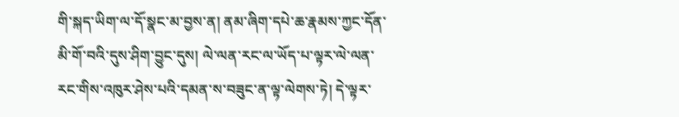གི་སྐད་ཡིག་ལ་དོ་སྣང་མ་བྱས་ན། ནམ་ཞིག་དཔེ་ཆ་རྣམས་ཀྱང་དོན་མི་གོ་བའི་དུས་ཤིག་བྱུང་དུས། ལེ་ལན་རང་ལ་ཡོད་པ་ལྟར་ལེ་ལན་རང་གིས་འཁུར་ཤེས་པའི་དམན་ས་བཟུང་ན་ལྟ་ལེགས་ཏེ། དེ་ལྟར་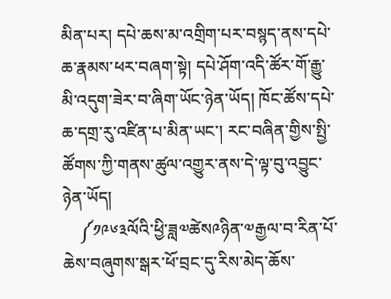མིན་པར། དཔེ་ཆས་མ་འགྲིག་པར་བསྙད་ནས་དཔེ་ཆ་རྣམས་ཕར་བཞག་སྟེ། དཔེ་ཤོག་འདི་ཚོར་གོ་རྒྱུ་མི་འདུག་ཟེར་བ་ཞིག་ཡོང་ཉེན་ཡོད། ཁོང་ཚོས་དཔེ་ཆ་དགྲ་རུ་འཛིན་པ་མིན་ཡང་། རང་བཞིན་གྱིས་སྤྱི་ཚོགས་ཀྱི་གནས་ཚུལ་འགྱུར་ནས་དེ་ལྟ་བུ་འབྱུང་ཉེན་ཡོད།
    ༼༡༩༦༣ལོའི་ཕྱི་ཟླ༧ཚེས༩ཉིན་༧རྒྱལ་བ་རིན་པོ་ ཆེས་བཞུགས་སྒར་ཕོ་བྲང་དུ་རིས་མེད་ཆོས་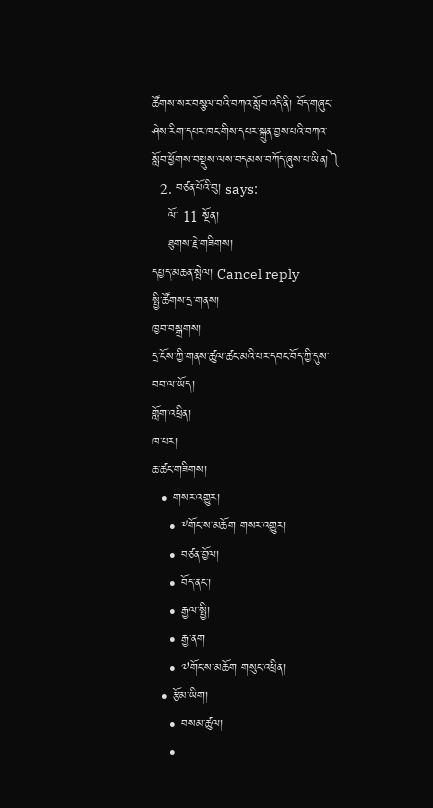ཚོགས་སར་བསྩལ་བའི་བཀའ་སློབ་འདི་ནི། བོད་གཞུང་ཤེས་རིག་དཔར་ཁང་གིས་དཔར་སྐྲུན་བྱས་པའི་བཀའ་སློབ་ཕྱོགས་བསྡུས་ལས་བདམས་བཀོད་ཞུས་པ་ཡིན།༽
  2. བཙན་པོའི་བུ། says:
    ལོ་ 11 སྔོན།
    ཐུགས་རྗེ་གཟིགས།
དཔྱད་མཆན་སྤེལ། Cancel reply
སྤྱི་ཚོགས་དྲ་གནས།
ཁྱབ་བསྒྲགས།
དྲ་ངོས་ཀྱི་གནས་ཚུལ་ཚང་མའི་པར་དབང་བོད་ཀྱི་དུས་བབ་ལ་ཡོད།
གློག་འཕྲིན།
ཁ་པར།
ཆ་ཚང་གཟིགས།
  • གསར་འགྱུར།
    • ༸གོང་ས་མཆོག གསར་འགྱུར།
    • བཙན་བྱོལ།
    • བོད་ནང་།
    • རྒྱལ་སྤྱི།
    • རྒྱ་ནག
    • ༧གོང་ས་མཆོག གསུང་འཕྲིན།
  • རྩོམ་ཡིག།
    • བསམ་ཚུལ།
    •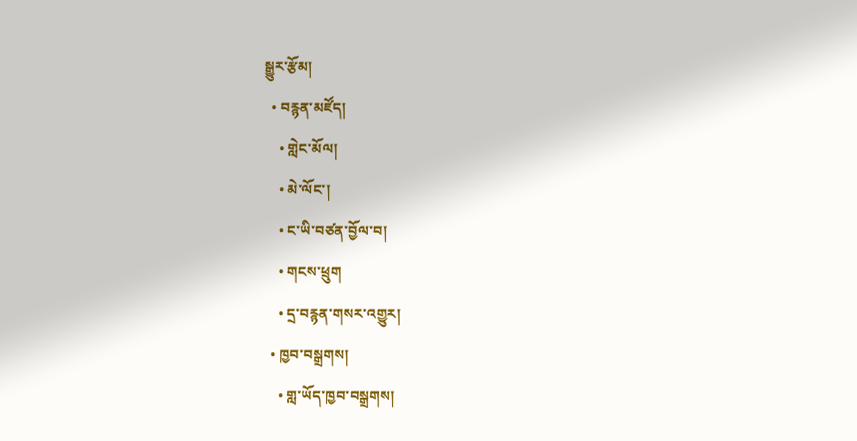སྒྱུར་རྩོམ།
  • བརྙན་མཛོད།
    • གླེང་མོལ།
    • མེ་ལོང་།
    • ང་ཡི་བཙན་བྱོལ་བ།
    • གངས་ཕྲུག
    • དྲ་བརྙན་གསར་འགྱུར།
  • ཁྱབ་བསྒྲགས།
    • གླ་ཡོད་ཁྱབ་བསྒྲགས།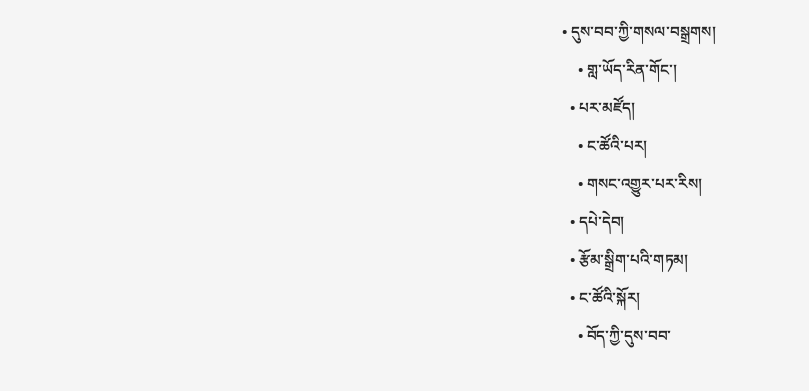• དུས་བབ་ཀྱི་གསལ་བསྒྲགས།
    • གླ་ཡོད་རིན་གོང་།
  • པར་མཛོད།
    • ང་ཚོའི་པར།
    • གསང་འགྱུར་པར་རིས།
  • དཔེ་དེབ།
  • རྩོམ་སྒྲིག་པའི་གཏམ།
  • ང་ཚོའི་སྐོར།
    • བོད་ཀྱི་དུས་བབ་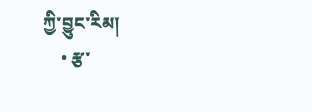ཀྱི་བྱུང་རིམ།
    • རྩ་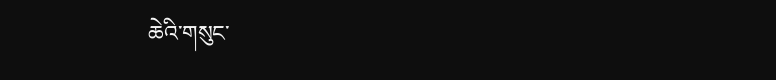ཆེའི་གསུང་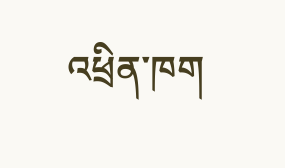འཕྲིན་ཁག